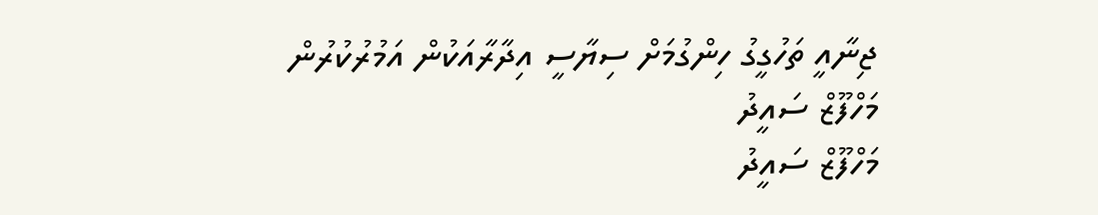ޖިނާއީ ތަހުގީގު ހިންގުމަށް ސިޔާސީ އިދާރާއަކުން އަމުރުކުރުން
މަހްފޫޒް ސައީދު
މަހްފޫޒް ސައީދު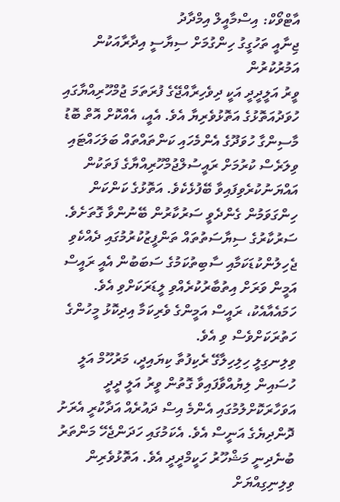އާޓްވޯކް: އިސްމާއީލް އިމްދާދު
ޖިނާއީ ތަހުގީގު ހިންގުމަށް ސިޔާސީ އިދާރާއަކުން އަމުރުކުރުން
ވީރު އަލީދީދީ އަކީ ދިވެހިރާއްޖޭގެ ފުރަތަމަ ޖުމްހޫރިއްޔާގައި ހުވަދުއަތޮޅުގެ އަތޮޅުވެރިޔާ އެވެ. އެއީ، އެއްކޮށް އޮތް ބޮޑު މާސިންގާ ހުވަދޫގެ އެންމެހައި ކަންތައްތައް ބަލަހައްޓައި ވިލަރެސް ކުރުމަށް ރައީސުލްޖުމްހޫރިއްޔާގެ ފަތަކުން އައްޔަނުކުރެވިފައިވާ ބޭފުޅެކެވެ. އަތޮޅުގެ ކަންކަން ހިންގަވަމުން ގެންދެވީ ސަރުކާރުން ބޭނުންވާ ގޮތަށެވެ. ސަރުކާރުގެ ސިޔާސަތުތައް ތަންފީޒުކުރުމުގައި ދެއްކެވި ޖެހިލުންކުޑަކަމާއި ސާބިތުކަމުގެ ސަބަބުން އެއީ ރައީސް އަމީން ވަރަށް އިތުބާރުކުރެއްވި ލީޑަރަކަށްވި އެވެ. ހަމައެއާއެކު، ރައީސް އަމީންގެ ވެރިކަމާ އިދިކޮޅު މީހުންގެ ހަތުރަކަށްވެސް ވި އެވެ.
ވިލިނގިލީ ހިލިހިލާގޭ ރެކިފުތާ ކިޔައިދީ، މަރުހޫމް އަލީ ހުސައިން ލިޔުއްވާފައިވާ ގޮތުން ވީރު އަލީ ދީދީ އަވަހާރަކޮށްލުމުގައި އެންމެ އިސް ދައުރެއް އަދާކުރީ އެރަށު ދޮންދިޔެގެ އަނީސް އެވެ. އެކަމުގައި ހަދަންޖެހޭ މަންތަރު ބުނެދިނީ މަޝްހޫރު ހަކީމްދީދީ އެވެ. އަތޮޅުވެރިން ވިލިނިގިއްޔަށް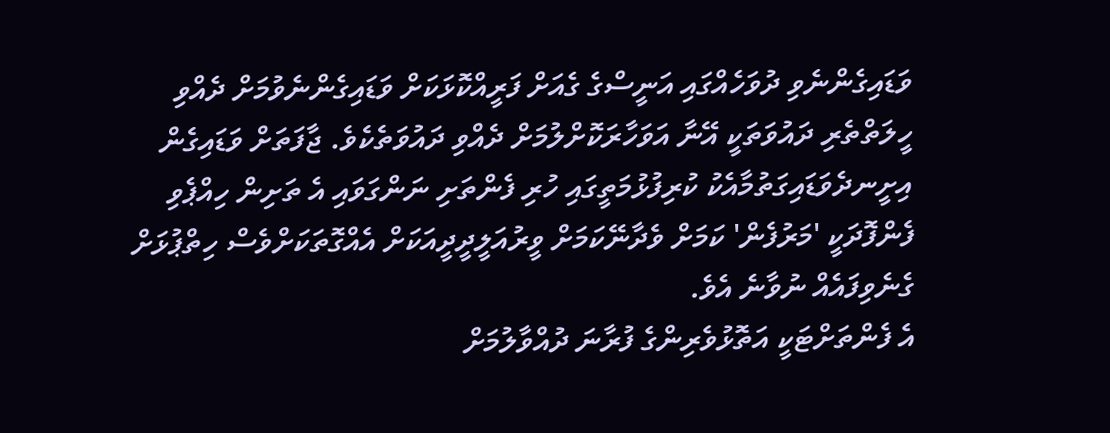ވަޑައިގެންނެވި ދުވަހެއްގައި އަނީސްގެ ގެއަށް ފަރީއްކޮޅަކަށް ވަޑައިގެންނެވުމަށް ދެއްވި ހީލަތްތެރި ދައުވަތަކީ އޭނާ އަވަހާރަކޮށްލުމަށް ދެއްވި ދައުވަތެކެވެ. ޖާފަތަށް ވަޑައިގެން އިށީނދެވަޑައިގަތުމާއެކު ކުރިފުޅުމަތީގައި ހުރި ފެންތަށި ނަންގަވައި އެ ތަށިން ހިއްޕެވި ފެންފޮދަކީ 'މަރުފެން' ކަމަށް ވެދާނޭކަމަށް ވީރުއަލީދީދީއަކަށް އެއްގޮތަކަށްވެސް ހިތްޕުޅަށް ގެނެވިފައެއް ނުވާނެ އެވެ.
އެ ފެންތަށްޓަކީ އަތޮޅުވެރިންގެ ފުރާނަ ދުއްވާލުމަށް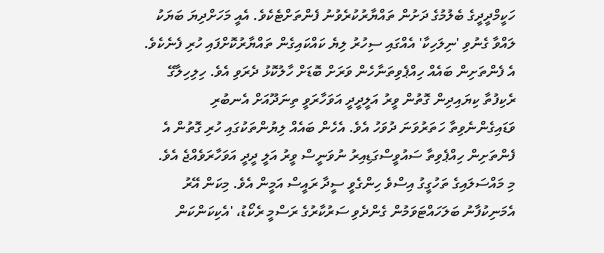ހަކީމްދީދީގެ ބެލުމުގެ ދަށުން ތައްޔާރުކުރެވުނު ފެންތަށްޓެކެވެ. އެއީ މަހަށްދިޔަ ބަޔަކު ލައްވާ ގެނުވި 'ނިލަހިކާ' އެއްގައި ސިހުރު ލިޔެ ކައްކައިގެން ތައްޔާރުކޮށްފައި ހުރި ފެނެކެވެ. އެ ފެންތަށިން ބައެއް ހިއްޕެވިތަނާހެން ވަރަށް ބޮޑަށް ހާލުކޮޅު ދެރަވި އެވެ. ހިލިހިލާގޭ ރެކިފުތާ ކިޔައިދިން ގޮތުން ވީރު އަލީދީދީ އަވަހާރަވީ ތިނަދޫއަށް އެނބުރި ވަޑައިގެންނެވިތާ ހަތަރުވަނަ ދުވަހު އެވެ. އެހެން ބައެއް ލިޔުންތަކުގައި ހުރި ގޮތުން އެ ފެންތަށިން ހިއްޕެވިތާ ސައުވީސްގަޑިއިރު ނުވަނީސް ވީރު އަލީ ދީދީ އަވަހާރަވެއްޖެ އެވެ.
މި މައްސަލައިގެ ތަހުގީގު އިސްވެ ހިންގެވީ ސީދާ ރައީސް އަމީން އެވެ. މިކަން އޭރު އެމަނިކުފާނު ބަލަހައްޓަވަމުން ގެންދެވި ސަރުކާރުގެ ރަސްމީ ރެކޯޑު، 'އެކިކަންކަން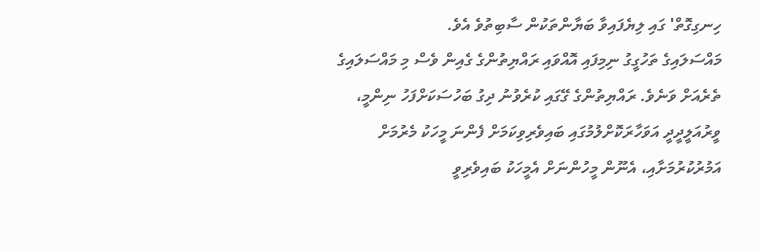ހިނގިގޮތް' ގައި ލިޔެފައިވާ ބަޔާންތަކުން ސާބިތުވެ އެވެ.
މައްސަލައިގެ ތަހުގީގު ނިމިފައި އޮއްވައި ރައްޔިތުންގެ ގެއިން ވެސް މި މައްސަލައިގެ ތެރެއަށް ވަނެވެ. ރައްޔިތުންގެ ގޭގައި ކުރެވުނު ދިގު ބަހުސަކަށްފަހު ނިންމީ، ވީރުއަލީދީދީ އަވަހާރަކޮށްލުމުގައި ބައިވެރިވިކަމަށް ފެންނަ މީހަކު މެރުމަށް އަމުރުކުރުމަށާއި، އެނޫން މީހުންނަށް އެމީހަކު ބައިވެރިވީ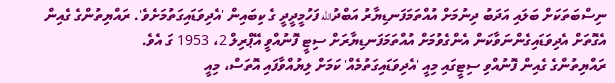ނިސްބަތަކަށް ބަލައި އަދަބު ދިނުމަށް އުއްތަމަފަނޑިޔާރު އަބްދުالله ފަހުމީދީދީ ގެ ކިބައިން 'އެދިވަޑައިގަތުމަށެވެ'. ރައްޔިތުންގެ ގެއިން އެގޮތަށް އެދިވަޑައިގެންނަވާކަން އެންގެވުމަށް އުއްތަމަފަނޑިޔާރަށް ސިޓީ ފޮނުއްވީ އޭޕްރިލް 2، 1953 ގަ އެވެ.
ރައްޔިތުންގެ ގެއިން ފޮނުއްވި ސިޓީގައި މިއީ 'އެދިވަޑައިގަތުމެއް' ކަމަށް ލިޔުއްވާފައި އޮތަސް، މިއީ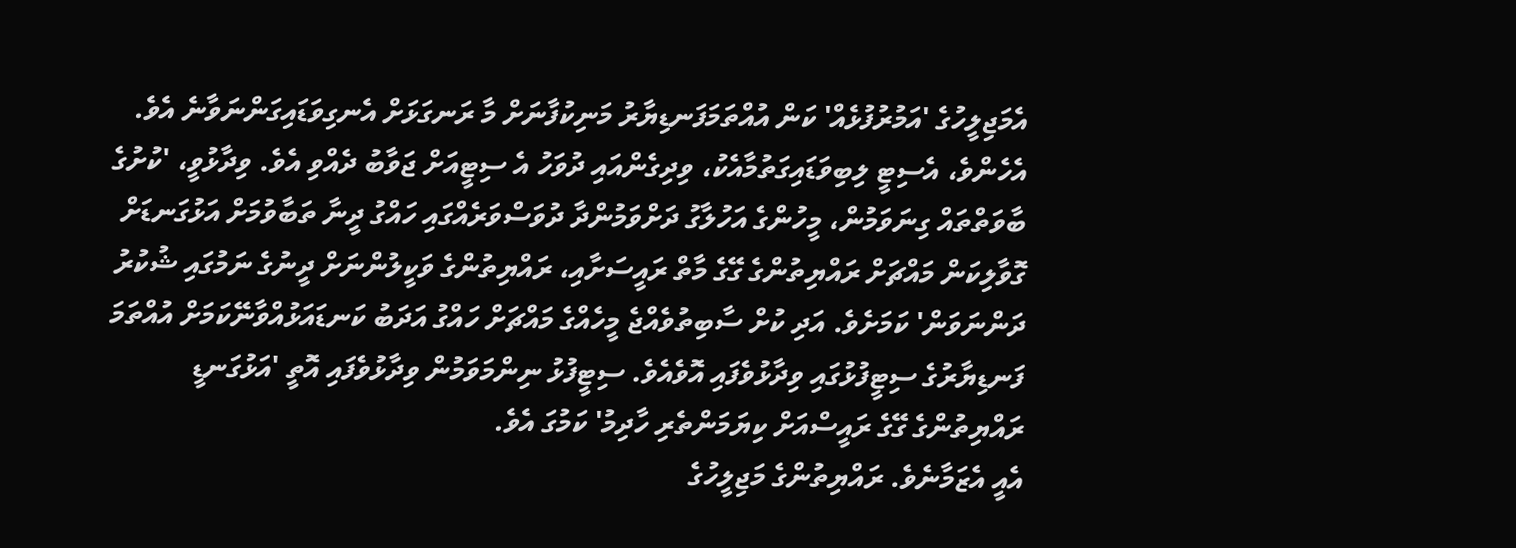އެމަޖިލީހުގެ 'އަމުރުފުޅެއް' ކަން އުއްތަމަފަނޑިޔާރު މަނިކުފާނަށް މާ ރަނގަޅަށް އެނގިވަޑައިގަންނަވާނެ އެވެ. އެހެންވެ، އެސިޓީ ލިބިވަޑައިގަތުމާއެކު، ވިދިގެންއައި ދުވަހު އެ ސިޓީއަށް ޖަވާބު ދެއްވި އެވެ. ވިދާޅުވީ، 'ކުށުގެ ބާވަތްތައް ގިނަވަމުން، މީހުންގެ އަހުލާގު ދަށްވަމުންދާ ދުވަސްވަރެއްގައި ހައްގު ދީނާ ތަބާވުމަށް އަޅުގަނޑަށް ގޮވާލިކަން މައްޗަށް ރައްޔިތުންގެ ގޭގެ މާތް ރައީސަށާއި، ރައްޔިތުންގެ ވަކީލުންނަށް ދީނުގެ ނަމުގައި ޝުކުރު ދަންނަވަން' ކަމަށެވެ. އަދި ކުށް ސާބިތުވެއްޖެ މީހެއްގެ މައްޗަށް ހައްގު އަދަބު ކަނޑައަޅުއްވާނޭކަމަށް އުއްތަމަ ފަނޑިޔާރުގެ ސިޓީފުޅުގައި ވިދާޅުވެފައި އޮވެއެވެ. ސިޓީފުޅު ނިންމަވަމުން ވިދާޅުވެފައި އޮތީ 'އަޅުގަނޑީ ރައްޔިތުންގެ ގޭގެ ރައީސްއަށް ކިޔަމަންތެރި ހާދިމު' ކަމުގަ އެވެ.
އެއީ އެޒަމާނެވެ. ރައްޔިތުންގެ މަޖިލީހުގެ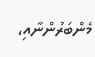މެންބަރުންނާއި،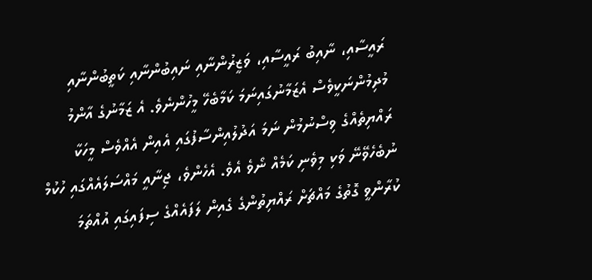ރައީސާއި، ނާއިބު ރައީސާއި، ވަޒީރުންނާއި ނައިބުންނާއި ކަތީބުންނާއި މުދިމުންނަކީވެސް އެޒަމާނުގައިނަމަ ކަމާބެހޭ މީހުންނެވެ. އެ ޒަމާނުގެ އާންމު ރައްޔިތެއްގެ ވިސްނުމުން ނަމަ އަދުލުއިންސާފުގައި އެއިން އެއްވެސް މީހަކާ ނުބެހެވޭނޭ ވަކި މިވެނި ކަމެއް ނޯވެ އެވެ. އެހެންވެ، ޖިނާއީ މައްސަލައެއްގައި ހުކުމް ކުރާންވީ ގޮތުގެ މައްޗަށް ރައްޔިތުންގެ ގެއިން ލަފައެއްގެ ސިފައިގައި އުއްތަމަ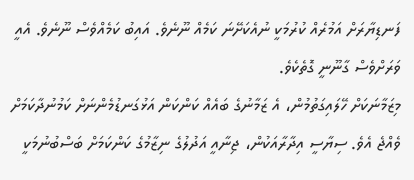ފަނޑިޔާރަށް އަމުރެއް ކުރުމަކީ ނުއެކަށޭނަ ކަމެއް ނޫނެވެ. އައިބު ކަމެއްވެސް ނޫނެވެ. އެއީ ވަރަށްވެސް ގާނޫނީ ގޮތެކެވެ.
މިޒަމާނަކަށް ހޭލައިގަތުމުން، އެ ޒަމާނުގެ ބައެއް ކަންކަން އަޅުގަނޑުމެންނަށް ކަމުނުދާކަމަށް ވެއްޖެ އެވެ. ސިޔާސީ އިދާރާއަކުން، ޖިނާއީ އަދުލުގެ ނިޒާމުގެ ކަންކަމަށް ބަސްބުނުމަކީ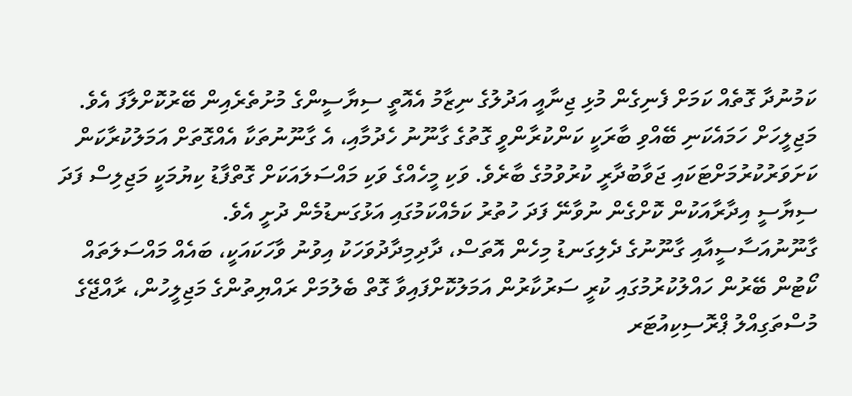ކަމުނުދާ ގޮތެއް ކަމަށް ފެނިގެން މުޅި ޖިނާއީ އަދުލުގެ ނިޒާމު އެއޮތީ ސިޔާސީންގެ މުށުތެރެއިން ބޭރުކޮށްލާފަ އެވެ. މަޖިލީހަށް ހަމައެކަނި ބޭއްވި ބާރަކީ ކަންކުރާންވީ ގޮތުގެ ގާނޫނު ހެދުމާއި، އެ ގާނޫނުތަކާ އެއްގޮތަށް އަމަލުކުރާކަން ކަށަވަރުކުރުމަށްޓަކައި ޖަވާބުދާރީ ކުރުވުމުގެ ބާރެވެ. ވަކި މީހެއްގެ ވަކި މައްސަލައަކަށް ގޮތްފާޑު ކިޔުމަކީ މަޖިލިސް ފަދަ ސިޔާސީ އިދާރާއަކުން ކޮށްގެން ނުވާނޭ ފަދަ ހުތުރު ކަމެއްކަމުގައި އަޅުގަނޑުމެން ދުށީ އެވެ.
ގާނޫނުއަސާސީއާއި ގާނޫނުގެ ދެލިގަނޑު މިހެން އޮތަސް، ދާދިމިދާދުވަހަކު އިވުނު ވާހަކައަކީ، ބައެއް މައްސަލަތައް ކޯޓުން ބޭރުން ހައްލުކުރުމުގައި ކުރީ ސަރުކާރުން އަމަލުކޮށްފައިވާ ގޮތް ބެލުމަށް ރައްޔިތުންގެ މަޖިލީހުން، ރާއްޖޭގެ މުސްތަގިއްލު ޕްރޮސިކިއުޓަރ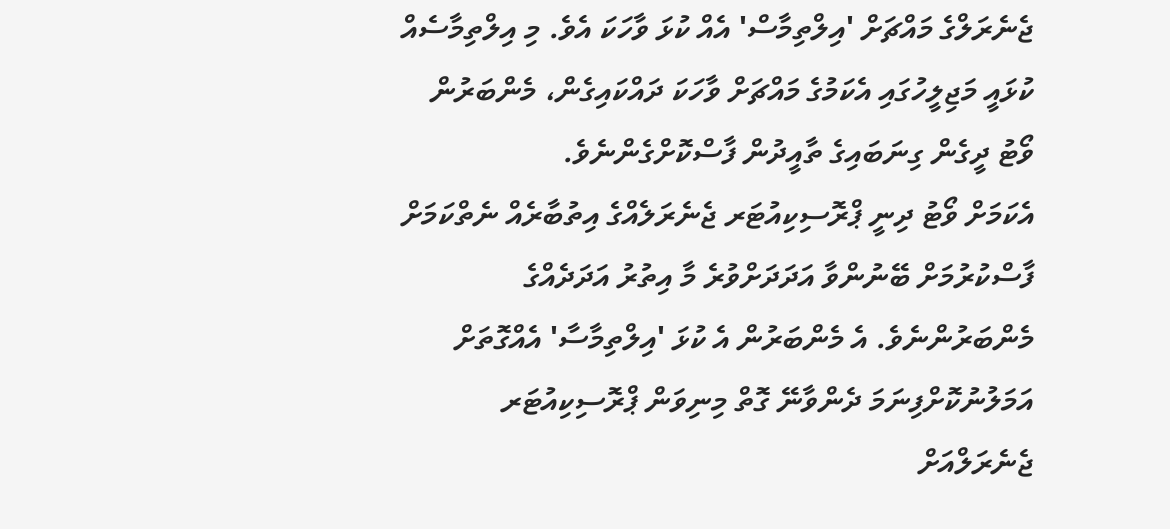ޖެނެރަލްގެ މައްޗަށް 'އިލްތިމާސް' އެއް ކުޅަ ވާހަކަ އެވެ. މި އިލްތިމާސެއް ކުޅައީ މަޖިލީހުގައި އެކަމުގެ މައްޗަށް ވާހަކަ ދައްކައިގެން، މެންބަރުން ވޯޓު ދީގެން ގިނަބައިގެ ތާއީދުން ފާސްކޮށްގެންނެވެ.
އެކަމަށް ވޯޓު ދިނީ ޕްރޮސިކިއުޓަރ ޖެނެރަލެއްގެ އިތުބާރެއް ނެތްކަމަށް ފާސްކުރުމަށް ބޭނުންވާ އަދަދަށްވުރެ މާ އިތުރު އަދަދެއްގެ މެންބަރުންނެވެ. އެ މެންބަރުން އެ ކުޅަ 'އިލްތިމާސާ' އެއްގޮތަށް އަމަލުނުކޮށްފިނަމަ ދެންވާނޭ ގޮތް މިނިވަން ޕްރޮސިކިއުޓަރ ޖެނެރަލްއަށް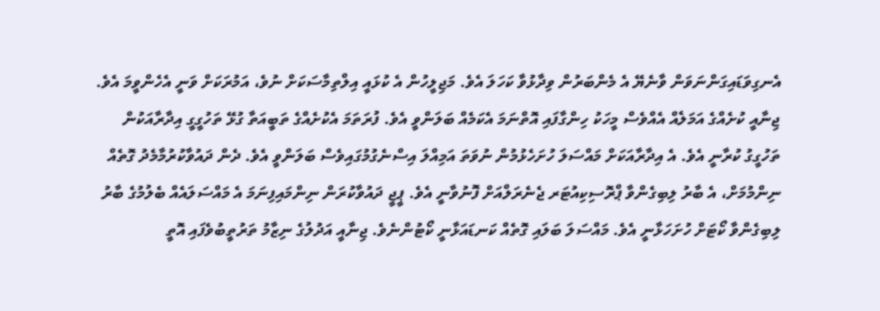އެނގިވަޑައިގަންނަވަން ވާނެޔޭ އެ މެންބަރުން ވިދާޅުވާ ކަހަލަ އެވެ. މަޖިލީހުން އެ ކުޅައީ އިލްތިމާސަކަށް ނުވެ، އަމުރަކަށް ވަނީ އެހެންވީމަ އެވެ.
ޖިނާއީ ކުށެއްގެ އަމަލެއް އެއްވެސް މީހަކު ހިންގާފައި އޮތްނަމަ އެކަމެއް ބަލަންވީ އެވެ. ފުރަތަމަ އެކުށެއްގެ ތަބީއަތާ ގުޅޭ ތަހުގީގީ އިދާރާއަކުން ތަހުގީގު ކުރާނީ އެވެ. އެ އިދާރާއަކަށް މައްސަލަ ހުށަހެޅުމުން ނުވަތަ އަމިއްލަ އިސްނެގުމުގައިވެސް ބަލަންވީ އެވެ. ދެން ދައުވާކުރުމާމެދު ގޮތެއް ނިންމުމަށް، އެ ބާރު ލިބިގެންވާ ޕްރޮސިކިއުޓަރ ޖެނެރަލްއަށް ފޮނުވާނީ އެވެ. ޕީޖީ ދައުވާކުރަން ނިންމައިފިނަމަ އެ މައްސަލައެއް ބެލުމުގެ ބާރު ލިބިގެންވާ ކޯޓަށް ހުށަހަޅާނީ އެވެ. މައްސަލަ ބަލައި ގޮތެއް ކަނޑައަޅާނީ ކޯޓުންނެވެ. ޖިނާއީ އަދުލުގެ ނިޒާމު ތަރުތީބުވެފައި އޮތީ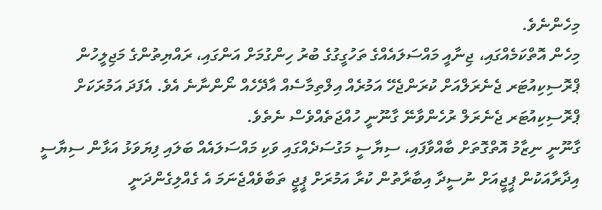މިހެންނެވެ.
މިހެން އޮތްކަމެއްގައި، ޖިނާއީ މައްސަލައެއްގެ ތަހުގީގުގެ ބުރު ހިންގުމަށް އަންގައި، ރައްޔިތުންގެ މަޖިލީހުން ޕްރޮސިކިއުޓަރ ޖެނެރަލްއަށް ކުރަންޖެހޭ އަމުރެއް އިލްތިމާސެއް އާދޭހެއް ނޯންނާނެ އެވެ. އެފަދަ އަމުރަކަށް ޕްރޮސިކިއުޓަރ ޖެނެރަލް ރުހެންވާނޭ ގާނޫނީ ހުއްޖަތެއްވެސް ނެތެވެ.
ގާނޫނީ ނިޒާމު އޮތްގޮތަށް ބާއްވާފައި، ސިޔާސީ މަގުސަދެއްގައި ވަކި މައްސަލައެއް ބަލައި ފިޔަވަޅު އަޅާން ސިޔާސީ އިދާރާއަކުން ޕީޖީއަށް ނުސީދާ އިބާރާތުން ކުރާ އަމުރަށް ޕީޖީ ތަބާވެއްޖެނަމަ އެ ގެއްލިގެންދަނީ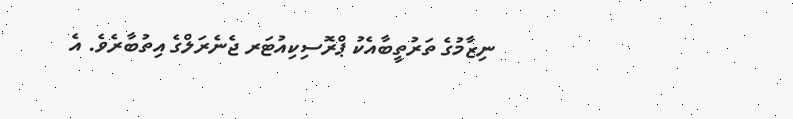ނިޒާމުގެ ތަރުތީބާއެކު ޕްރޮސިކިއުޓަރ ޖެނެރަލްގެ އިތުބާރެވެ. އެ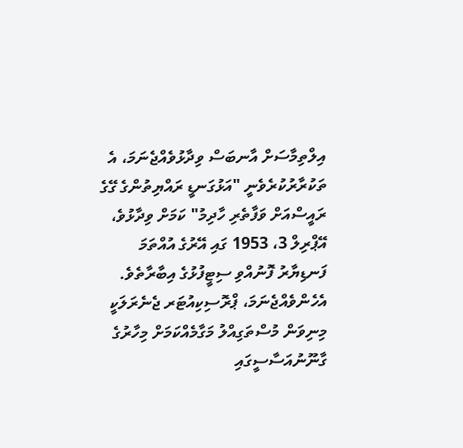އިލްތިމާސަށް އާނބަސް ވިދާޅުވެއްޖެނަމަ، އެ ތަކުރާރުކުރެވެނީ "އަޅުގަނޑީ ރައްޔިތުންގެ ގޭގެ ރައީސްއަށް ވަފާތެރި ހާދިމު" ކަމަށް ވިދާޅުވެ، އޭޕްރިލް 3، 1953 ގައި އޭރުގެ އުއްތަމަ ފަނޑިޔާރު ފޮނުއްވި ސިޓީފުޅުގެ އިބާރާތެވެ. އެހެންވެއްޖެނަމަ، ޕްރޮސިކިއުޓަރ ޖެނެރަލަކީ މިނިވަން މުސްތަގިއްލު މަގާމެއްކަމަށް މިހާރުގެ ގާނޫނުއަސާސީގައި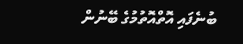ބުނެފައި އޮތްއޮތުމުގެ ބޭނުން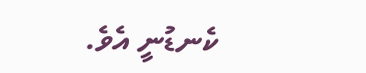ކެނޑުނީ އެވެ.